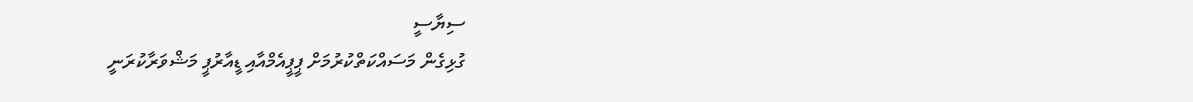ސިޔާސީ
ގުޅިގެން މަސައްކަތްކުރުމަށް ޕީޕީއެމްއާއި ޑީއާރުޕީ މަޝްވަރާކުރަނީ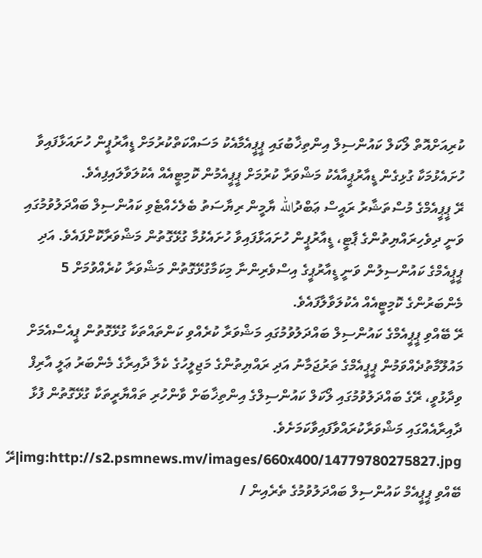ކުރިއަށްއޮތް ލޯކަލް ކައުންސިލް އިންތިޚާބުގައި ޕީޕީއެމާއެކު މަސައްކަތްކުރުމަށް ޑީއާރުޕީން ހުށައަޅާފައިވާ ހުށައެޅުމަކާ ގުޅިގެން ޑީއާރުޕީއާއެކު މަޝްވަރާ ކުރުމަށް ޕީޕީއެމުން ކޮމިޓީއެއް އެކުލަވާލައިފިއެވެ.
ރޭ ޕީޕީއެމްގެ މުސްތަޝާރު ރައީސް ޢަބްދުالله ޔާމީން ރިޔާސަތު ބެލެހެއްޓެވި ކައުންސިލް ބައްދަލުވުމުގައި ވަނީ ދިވެހިރައްޔިތުންގެ ޕާޓީ، ޑީއާރުޕީން ހުށައަޅާފައިވާ ހުށައެޅުމާ ގުޅޭގޮތުން މަޝްވަރާކޮށްފައެވެ. އަދި ޕީޕީއެމްގެ ކައުންސިލުން ވަނީ ޑީއާރުޕީގެ އިސްވެރިންނާ މިކަމާގުޅޭގޮތުން މަޝްވަރާ ކުރެއްވުމަށް 5 މެންބަރުންގެ ކޮމިޓީއެއް އެކުލަވާލާފައެވެ.
ރޭ ބޭއްވި ޕީޕީއެމްގެ ކައުންސިލް ބައްދަލުވުމުގައި މަޝްވަރާ ކުރެއްވި ކަންތައްތަކާ ގުޅޭގޮތުން ޕީއެސްއެމަށް މައުލޫމާތުދެއްވަމުން ޕީޕީއެމްގެ ތަރުޖަމާނު އަދި ރައްޔިތުންގެ މަޖިލީހުގެ ކެލާ ދާއިރާގެ މެންބަރު ޢަލީ އާރިފް ވިދާޅުވީ، ރޭގެ ބައްދަލުވުމުގައި ލޯކަލް ކައުންސިލްގެ އިންތިޚާބަށް ވާންހުރި ތައްޔާރީތަކާ ގުޅޭގޮތުން ފުޅާ ދާއިރާއެއްގައި މަޝްވަރާކުރައްވާފައިވާކަމަށެވެ.
img:http://s2.psmnews.mv/images/660x400/14779780275827.jpg|ރޭ ބޭއްވި ޕީޕީއެމް ކައުންސިލް ބައްދަލުވުމުގެ ތެރެއިން /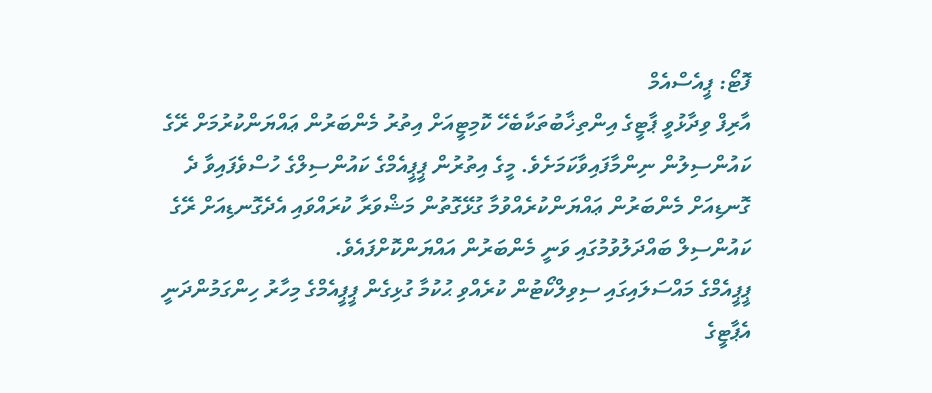ފޮޓޯ: ޕީއެސްއެމް
އާރިފް ވިދާޅުވީ ޕާޓީގެ އިންތިޚާބުތަކާބެހޭ ކޮމިޓީއަށް އިތުރު މެންބަރުން ޢައްޔަންކުރުމަށް ރޭގެ ކައުންސިލުން ނިންމާފައިވާކަމަށެވެ. މީގެ އިތުރުން ޕީޕީއެމްގެ ކައުންސިލްގެ ހުސްވެފައިވާ ދެ ގޮނޑިއަށް މެންބަރުން ޢައްޔަންކުރެއްވުމާ ގުޅޭގޮތުން މަޝްވަރާ ކުރައްވައި އެދެގޮނޑިއަށް ރޭގެ ކައުންސިލް ބައްދަލުވުމުގައި ވަނީ މެންބަރުން އައްޔަންކޮށްފައެވެ.
ޕީޕީއެމްގެ މައްސަލައިގައި ސިވިލްކޯޓުން ކުރެއްވި ޙުކުމާ ގުޅިގެން ޕީޕީއެމްގެ މިހާރު ހިންގަމުންދަނީ އެޕާޓީގެ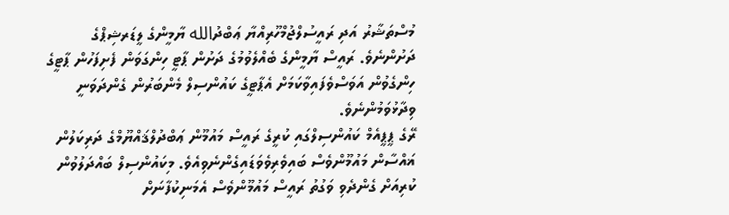މުސްތަޝާރު އަދި ރައީސުލްޖުމްހޫރިއްޔާ ޢަބްދުالله ޔާމީންގެ ލީޑަރޝިޕްގެ ދަށުންނެވެ. ރައީސް ޔާމީންގެ ބެއްލެވުމުގެ ދަށުން ޕާޓީ ހިންގަވަން ފެށިފަހުން ޕާޓީގެ ހިންގެވުން އަވަސްވެފައިވާކަމަށް އެޕާޓީގެ ކައުންސިލް މެންބަރުން ގެންދަވަނީ ވިދާޅުވަމުންނެވެ.
ރޭގެ ޕީޕީއެމް ކައުންސިލްގައި ކުރީގެ ރައީސް މައުމޫން ޢަބްދުލްޤައްޔޫމްގެ ދަރިކަލުން ޣައްސާން މައުމޫންވެސް ބައިވެރިވެވަޑައިގެންނެވިއެވެ. މިކައުންސިލް ބައްދަލުވުން ކުރިއަށް ގެންދެވި ވަގުތު ރައީސް މައުމޫންވެސް އެމަނިކުފާނަށް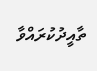ތާއީދުކުރައްވާ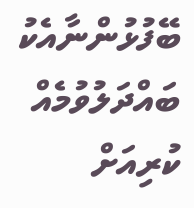ބޭފުޅުންނާއެކު ބައްދަލުވުމެއް ކުރިއަށް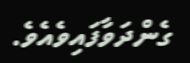ގެންދަވާފައިވެއެވެ.